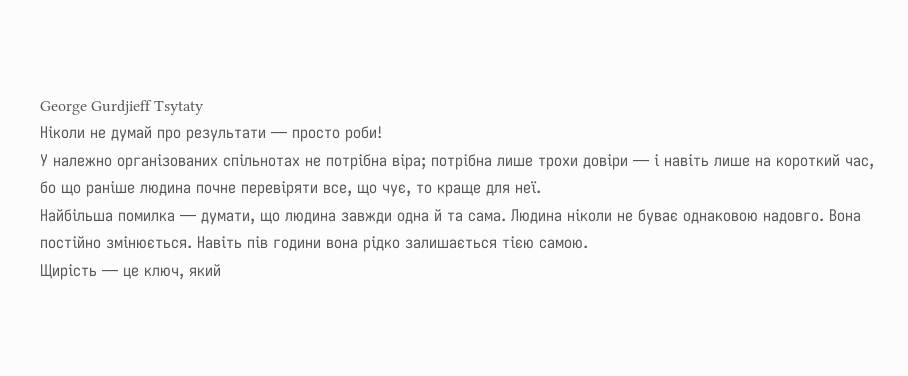George Gurdjieff Tsytaty
Ніколи не думай про результати — просто роби!
У належно організованих спільнотах не потрібна віра; потрібна лише трохи довіри — і навіть лише на короткий час, бо що раніше людина почне перевіряти все, що чує, то краще для неї.
Найбільша помилка — думати, що людина завжди одна й та сама. Людина ніколи не буває однаковою надовго. Вона постійно змінюється. Навіть пів години вона рідко залишається тією самою.
Щирість — це ключ, який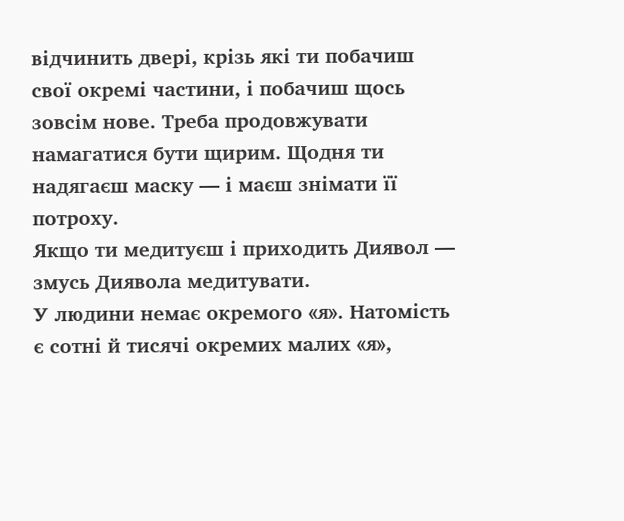відчинить двері, крізь які ти побачиш свої окремі частини, і побачиш щось зовсім нове. Треба продовжувати намагатися бути щирим. Щодня ти надягаєш маску — і маєш знімати її потроху.
Якщо ти медитуєш і приходить Диявол — змусь Диявола медитувати.
У людини немає окремого «я». Натомість є сотні й тисячі окремих малих «я»,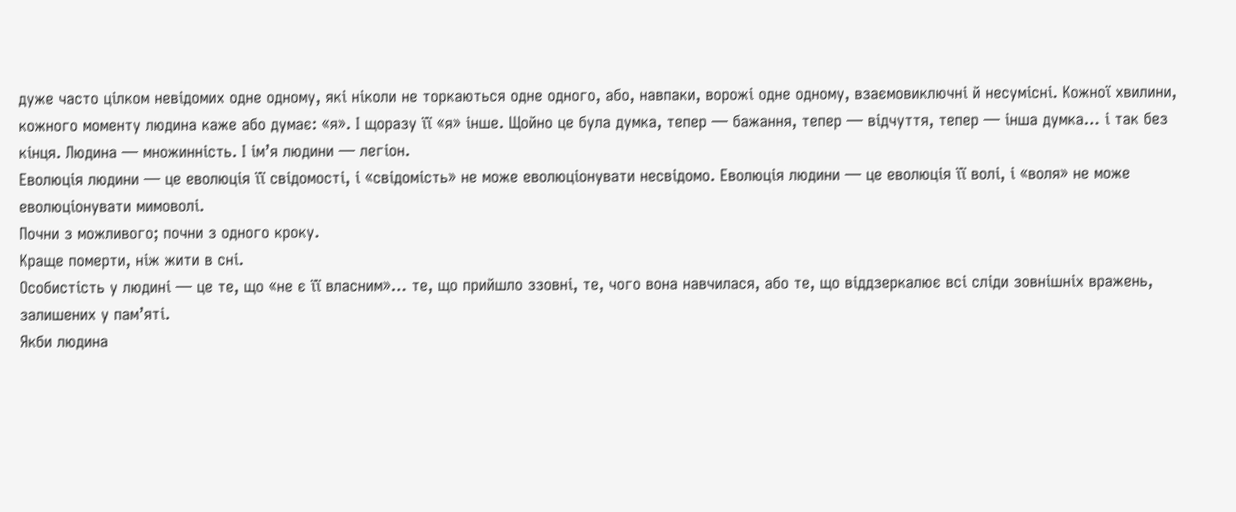дуже часто цілком невідомих одне одному, які ніколи не торкаються одне одного, або, навпаки, ворожі одне одному, взаємовиключні й несумісні. Кожної хвилини, кожного моменту людина каже або думає: «я». І щоразу її «я» інше. Щойно це була думка, тепер — бажання, тепер — відчуття, тепер — інша думка… і так без кінця. Людина — множинність. І ім’я людини — легіон.
Еволюція людини — це еволюція її свідомості, і «свідомість» не може еволюціонувати несвідомо. Еволюція людини — це еволюція її волі, і «воля» не може еволюціонувати мимоволі.
Почни з можливого; почни з одного кроку.
Краще померти, ніж жити в сні.
Особистість у людині — це те, що «не є її власним»… те, що прийшло ззовні, те, чого вона навчилася, або те, що віддзеркалює всі сліди зовнішніх вражень, залишених у пам’яті.
Якби людина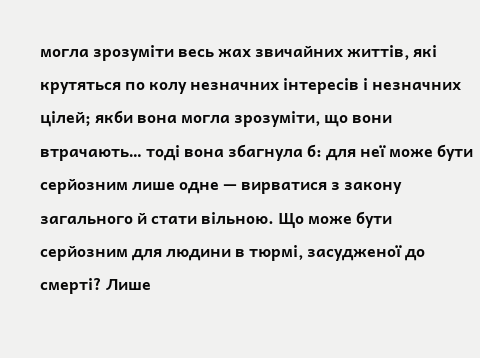могла зрозуміти весь жах звичайних життів, які крутяться по колу незначних інтересів і незначних цілей; якби вона могла зрозуміти, що вони втрачають… тоді вона збагнула б: для неї може бути серйозним лише одне — вирватися з закону загального й стати вільною. Що може бути серйозним для людини в тюрмі, засудженої до смерті? Лише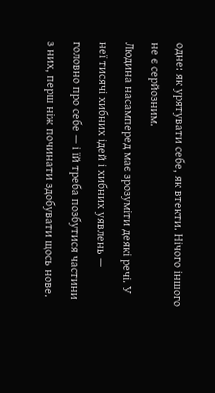одне: як урятувати себе, як втекти. Нічого іншого не є серйозним.
Людина насамперед має зрозуміти деякі речі. У неї тисячі хибних ідей і хибних уявлень — головно про себе — і їй треба позбутися частини з них, перш ніж починати здобувати щось нове.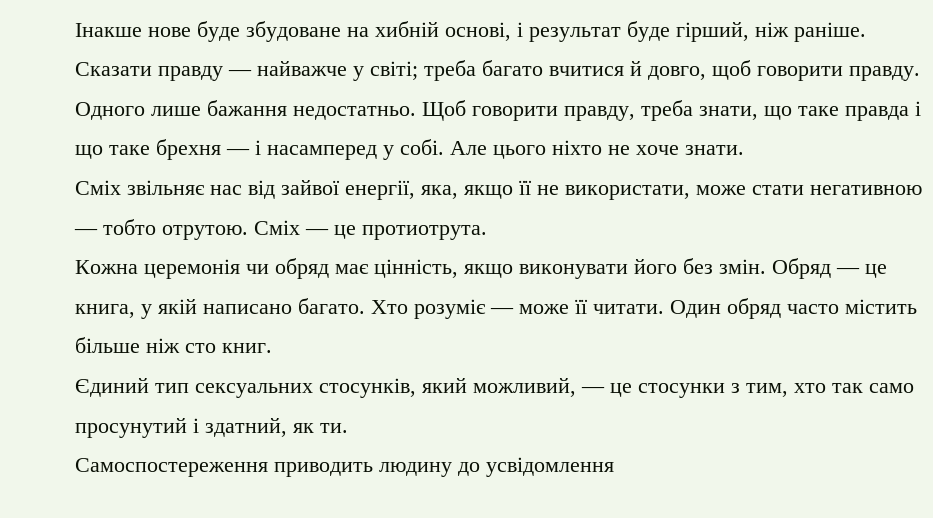Інакше нове буде збудоване на хибній основі, і результат буде гірший, ніж раніше. Сказати правду — найважче у світі; треба багато вчитися й довго, щоб говорити правду. Одного лише бажання недостатньо. Щоб говорити правду, треба знати, що таке правда і що таке брехня — і насамперед у собі. Але цього ніхто не хоче знати.
Сміх звільняє нас від зайвої енергії, яка, якщо її не використати, може стати негативною — тобто отрутою. Сміх — це протиотрута.
Кожна церемонія чи обряд має цінність, якщо виконувати його без змін. Обряд — це книга, у якій написано багато. Хто розуміє — може її читати. Один обряд часто містить більше ніж сто книг.
Єдиний тип сексуальних стосунків, який можливий, — це стосунки з тим, хто так само просунутий і здатний, як ти.
Самоспостереження приводить людину до усвідомлення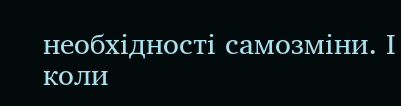необхідності самозміни. І коли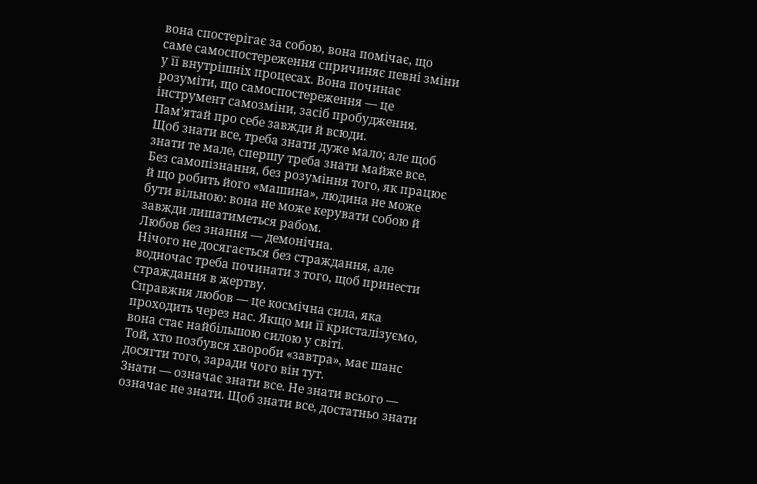вона спостерігає за собою, вона помічає, що саме самоспостереження спричиняє певні зміни у її внутрішніх процесах. Вона починає розуміти, що самоспостереження — це інструмент самозміни, засіб пробудження.
Пам’ятай про себе завжди й всюди.
Щоб знати все, треба знати дуже мало; але щоб знати те мале, спершу треба знати майже все.
Без самопізнання, без розуміння того, як працює й що робить його «машина», людина не може бути вільною: вона не може керувати собою й завжди лишатиметься рабом.
Любов без знання — демонічна.
Нічого не досягається без страждання, але водночас треба починати з того, щоб принести страждання в жертву.
Справжня любов — це космічна сила, яка проходить через нас. Якщо ми її кристалізуємо, вона стає найбільшою силою у світі.
Той, хто позбувся хвороби «завтра», має шанс досягти того, заради чого він тут.
Знати — означає знати все. Не знати всього — означає не знати. Щоб знати все, достатньо знати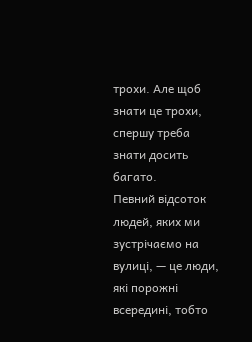трохи. Але щоб знати це трохи, спершу треба знати досить багато.
Певний відсоток людей, яких ми зустрічаємо на вулиці, — це люди, які порожні всередині, тобто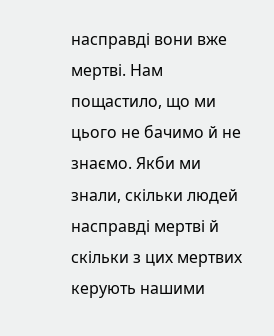насправді вони вже мертві. Нам пощастило, що ми цього не бачимо й не знаємо. Якби ми знали, скільки людей насправді мертві й скільки з цих мертвих керують нашими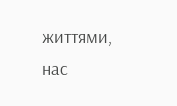життями, нас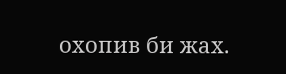охопив би жах.